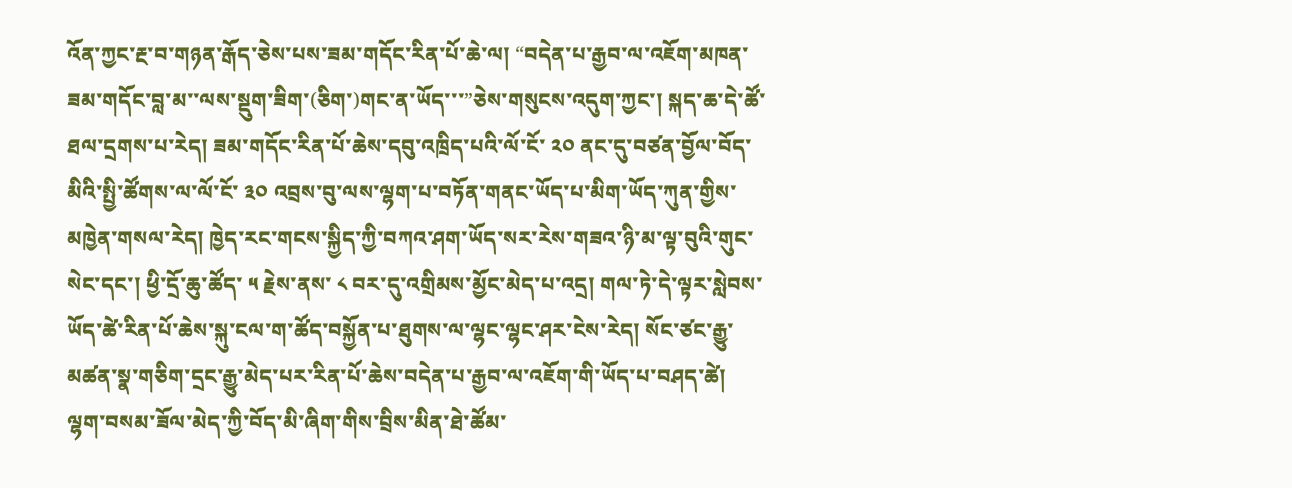འོན་ཀྱང་རྔ་བ་གཉན་རྒོད་ཅེས་པས་ཟམ་གདོང་རིན་པོ་ཆེ་ལ། “བདེན་པ་རྒྱབ་ལ་འཇོག་མཁན་ཟམ་གདོང་བླ་མ་་ལས་སྡུག་ཟིག་(ཅིག་)གང་ན་ཡོད་་་”ཅེས་གསུངས་འདུག་ཀྱང་། སྐད་ཆ་དེ་ཚོ་ཐལ་དྲགས་པ་རེད། ཟམ་གདོང་རིན་པོ་ཆེས་དབུ་འཁྲིད་པའི་ལོ་ངོ་ ༢༠ ནང་དུ་བཙན་བྱོལ་བོད་མིའི་སྤྱི་ཚོགས་ལ་ལོ་ངོ་ ༣༠ འབྲས་བུ་ལས་ལྷག་པ་བཏོན་གནང་ཡོད་པ་མིག་ཡོད་ཀུན་གྱིས་མཁྱེན་གསལ་རེད། ཁྱེད་རང་གངས་སྐྱིད་ཀྱི་བཀའ་ཤག་ཡོད་སར་རེས་གཟའ་ཉི་མ་ལྟ་བུའི་གུང་སེང་དང་། ཕྱི་དྲོ་ཆུ་ཚོད་ ༥ རྗེས་ནས་ ༨ བར་དུ་འགྲིམས་མྱོང་མེད་པ་འདྲ། གལ་ཏེ་དེ་ལྟར་སླེབས་ཡོད་ཚེ་རིན་པོ་ཆེས་སྐུ་ངལ་ག་ཚོད་བསྐྱོན་པ་ཐུགས་ལ་ལྷང་ལྷང་ཤར་ངེས་རེད། སོང་ཙང་རྒྱུ་མཚན་སྣ་གཅིག་དྲང་རྒྱུ་མེད་པར་རིན་པོ་ཆེས་བདེན་པ་རྒྱབ་ལ་འཇོག་གི་ཡོད་པ་བཤད་ཚེ། ལྷག་བསམ་ཟོལ་མེད་ཀྱི་བོད་མི་ཞིག་གིས་བྲིས་མིན་ཐེ་ཚོམ་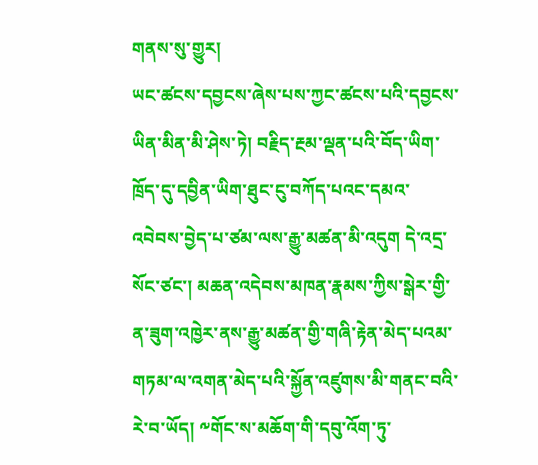གནས་སུ་གྱུར།
ཡང་ཚངས་དབྱངས་ཞེས་པས་ཀྱང་ཚངས་པའི་དབྱངས་ཡིན་མིན་མི་ཤེས་ཏེ། བརྗིད་རྔམ་ལྡན་པའི་བོད་ཡིག་ཁྲོད་དུ་དབྱིན་ཡིག་ཐུང་ངུ་བཀོད་པའང་དམའ་འབེབས་བྱེད་པ་ཙམ་ལས་རྒྱུ་མཚན་མི་འདུག དེ་འདྲ་སོང་ཙང་། མཆན་འདེབས་མཁན་རྣམས་ཀྱིས་སྒེར་གྱི་ན་ཟུག་འཁྱེར་ནས་རྒྱུ་མཚན་གྱི་གཞི་རྟེན་མེད་པའམ་གཏམ་ལ་འགན་མེད་པའི་སྐྱོན་འཛུགས་མི་གནང་བའི་རེ་བ་ཡོད། ༸གོང་ས་མཆོག་གི་དབུ་འོག་ཏུ་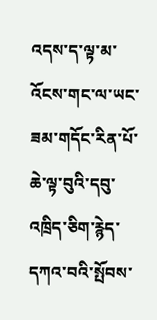འདས་ད་ལྟ་མ་འོངས་གང་ལ་ཡང་ཟམ་གདོང་རིན་པོ་ཆེ་ལྟ་བུའི་དབུ་འཁྲིད་ཅིག་རྙེད་དཀའ་བའི་སྤོབས་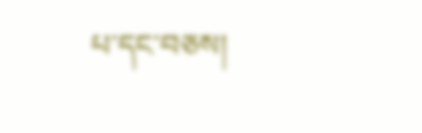པ་དང་བཅས།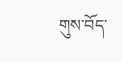གུས་བོད་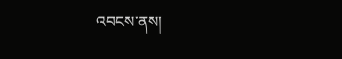འབངས་ནས།